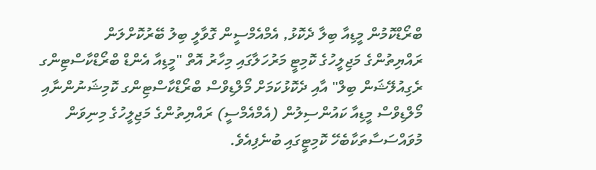ބްރޯޑްކޮމުން މީޑިއާ ބިލާ ދެކޮޅު, އެމްއެމްސީން ގޮވާލީ ބިލު ބޭރުކޮށްލަން
ރައްޔިތުންގެ މަޖިލީހުގެ ކޮމިޓީ މަރުހަލާގައި މިހާރު އޮތް "މީޑިއާ އެންޑް ބްރޯޑްކާސްޓިންގ ރެގިއުލޭޝަން ބިލް" އާއި ދެކޮޅުކަމަށް މޯލްޑިވްސް ބްރޯޑްކާސްޓިންގ ކޮމިޝަނުންނާއި މޯލްޑިވްސް މީޑިއާ ކައުންސިލުން (އެމްއެމްސީ) ރައްޔިތުންގެ މަޖިލީހުގެ މިނިވަން މުވައްސަސާތަކާބެހޭ ކޮމިޓީގައި ބުނެފިއެވެ.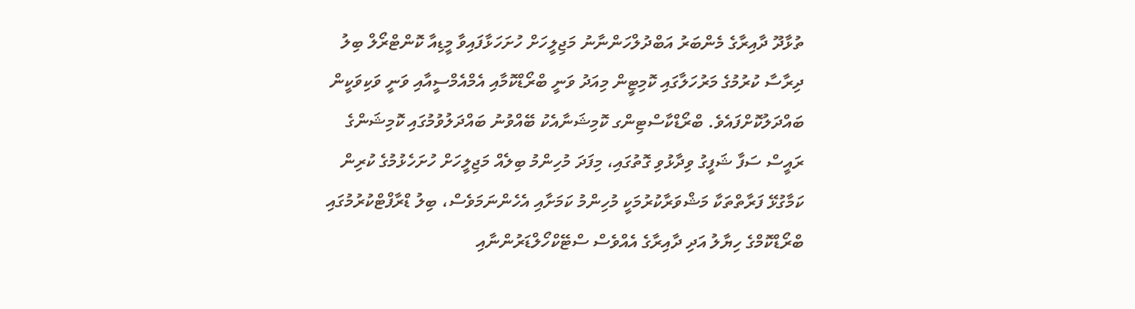ތުޅާދޫ ދާއިރާގެ މެންބަރު އަބްދުލްހަންނާނު މަޖިލީހަށް ހުށަހަޅާފައިވާ މީޑިއާ ކޮންޓްރޯލް ބިލު ދިރާސާ ކުރުމުގެ މަރުހަލާގައި ކޮމިޓީން މިއަދު ވަނީ ބްރޯޑްކޮމާއި އެމްއެމްސީއާއި ވަނީ ވަކިވަކީން ބައްދަލުކޮށްފައެވެ. ބްރޯޑްކާސްޓިންގ ކޮމިޝަނާއެކު ބޭއްވުނު ބައްދަލުވުމުގައި ކޮމިޝަންގެ ރައީސް ސަފާ ޝަފީގު ވިދާޅުވި ގޮތުގައި، މިފަދަ މުހިންމު ބިލެއް މަޖިލީހަށް ހުށަހެޅުމުގެ ކުރިން ކަމާގުޅޭ ފަރާތްތަކާ މަޝްވަރާކުރުމަކީ މުހިންމު ކަމަށާއި އެހެންނަމަވެސް، ބިލު ޑްރާފްޓްކުރުމުގައި ބްރޯޑްކޮމްގެ ހިޔާލު އަދި ދާއިރާގެ އެއްވެސް ސްޓޭކްހޯލްޑަރުންނާއި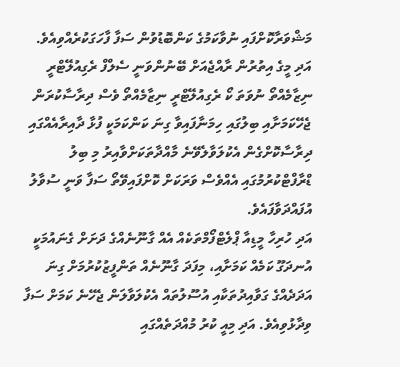މަޝްވަރާކޮށްފައި ނުވާކަމުގެ ކަންބޮޑުވުން ސަފާ ފާހަގަކުރެއްވިއެވެ.
އަދި މީގެ އިތުރުން ރާއްޖެއަށް ބޭނުންވަނީ ސެލްފް ރެގިއުލޭޓްރީ ނިޒާމެއްތޯ ނުވަތަ ކޯ ރެގިއުލޭޓްރީ ނިޒާމެއްތޯ ވެސް ދިރާސާކުރަން ޖެހޭކަމަށާއި ބިލުގައި ހިމަނާފައިވާ ގިނަ ކަންކަމަކީ ފުޅާ ދާއިރާއެއްގައި ދިރާސާކޮށްގެން އެކުލަވާލެވޭނެ މާއްދާތަކަށްވާއިރު މި ބިލު ޑްރާފްޓްކުރުމުގައި އެއްވެސް ވަރަކަށް ކޮށްފައިވޭތޯ ސަފާ ވަނީ ސުވާލު އުފައްދަވާފައެވެ.
އަދި ހުރިހާ މީޑިއާ ޕްލެޓްފޯމްތަކެއް އެއް ގާނޫނެއްގެ ދަށަށް ގެނައުމަކީ އުނދަގޫ ކަމެއް ކަމަށާއި، މިފަދަ ގާނޫނެއް ތަންފީޒުކުރުމަށް ގިނަ އަދަދެއްގެ ގަވާއިދުތަކާއި އުސޫލުތައް އެކުލަވާލަން ޖެހޭނެ ކަމަށް ސަފާ ވިދާޅުވިއެވެ. އަދި މިއީ ކުރު މުއްދަތެއްގައި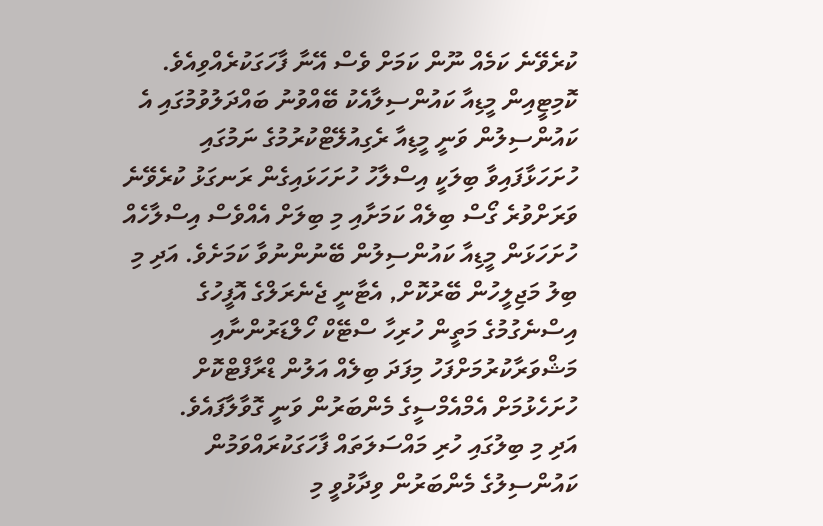ކުރެވޭނެ ކަމެއް ނޫން ކަމަށް ވެސް އޭނާ ފާހަގަކުރެއްވިއެވެ.
ކޮމިޓީއިން މީޑިއާ ކައުންސިލާއެކު ބޭއްވުނު ބައްދަލުވުމުގައި އެ ކައުންސިލުން ވަނީ މީޑިއާ ރެގިއުލޭޓްކުރުމުގެ ނަމުގައި ހުށަހަޅާފައިވާ ބިލަކީ އިސްލާހު ހުށަހަޅައިގެން ރަނގަޅު ކުރެވޭނެ ވަރަށްވުރެ ގޯސް ބިލެއް ކަމަށާއި މި ބިލަށް އެއްވެސް އިސްލާހެއް ހުށަހަޅަން މީޑިއާ ކައުންސިލުން ބޭނުންނުވާ ކަމަށެވެ. އަދި މި ބިލު މަޖިލީހުން ބޭރުކޮށް, އެޓާނީ ޖެނެރަލްގެ އޮފީހުގެ އިސްނެގުމުގެ މަތީން ހުރިހާ ސްޓޭކް ހޯލްޑަރުންނާއި މަޝްވަރާކުރުމަށްފަހު މިފަދަ ބިލެއް އަލުން ޑްރާފްޓްކޮށް ހުށަހެޅުމަށް އެމްއެމްސީގެ މެންބަރުން ވަނީ ގޮވާލާފައެވެ.
އަދި މި ބިލުގައި ހުރި މައްސަލަތައް ފާހަގަކުރައްވަމުން ކައުންސިލުގެ މެންބަރުން ވިދާޅުވީ މި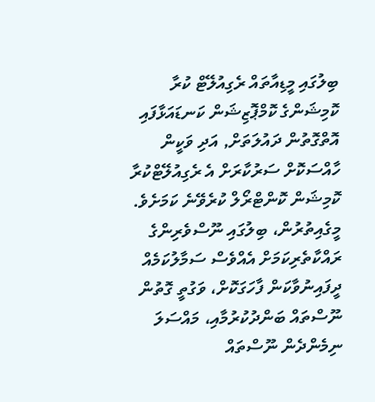ބިލުގައި މީޑިއާތައް ރެގިއުލޭޓް ކުރާ ކޮމިޝަންގެ ކޮމްޕޮޒިޝަން ކަނޑައަޅާފައި އޮތްގޮތުން ދައުލަތަށް, އަދި ވަކީން ހާއްސަކޮށް ސަރުކާރަށް އެ ރެގިއުލޭޓްކުރާ ކޮމިޝަން ކޮންޓްރޯލް ކުރެވޭނެ ކަމަށެވެ.
މީގެއިތުރުން، ބިލުގައި ނޫސްވެރިންގެ ރައްކާތެރިކަމަށް އެއްވެސް ސަމާލުކަމެއް ދީފައިނުވާކަން ފާހަގަކޮށް، ވަގުތީ ގޮތުން ނޫސްތައް ބަންދުކުރުމާއި، މައްސަލަ ނިމެންދެން ނޫސްތައް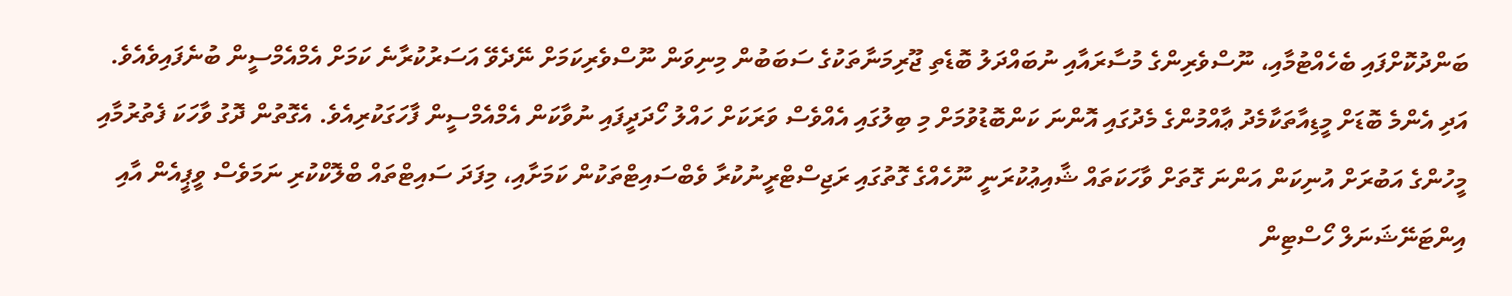ބަންދުކޮށްފައި ބެހެއްޓުމާއި، ނޫސްވެރިންގެ މުސާރައާއި ނުބައްދަލު ބޮޑެތި ޖޫރިމަނާތަކުގެ ސަބަބުން މިނިވަން ނޫސްވެރިކަމަށް ނޭދެވޭ އަސަރުކުރާނެ ކަމަށް އެމްއެމްސީން ބުނެފައިވެއެވެ.
އަދި އެންމެ ބޮޑަށް މީޑިއާތަކާމެދު ޢާއްމުންގެ މެދުގައި އޮންނަ ކަންބޮޑުވުމަށް މި ބިލުގައި އެއްވެސް ވަރަކަށް ހައްލު ހޯދަދީފައި ނުވާކަން އެމްއެމްސީން ފާހަގަކުރިއެވެ. އެގޮތުން ދޮގު ވާހަކަ ފެތުރުމާއި މީހުންގެ އަބުރަށް އުނިކަން އަންނަ ގޮތަށް ވާހަކަތައް ޝާއިޢުކުރަނީ ނޫހެއްގެ ގޮތުގައި ރަޖިސްޓްރީނުކުރާ ވެބްސައިޓްތަކުން ކަމަށާއި، މިފަދަ ސައިޓްތައް ބްލޮކްކުރި ނަމަވެސް ވީޕީއެން އާއި އިންޓަނޭޝަނަލް ހޯސްޓިން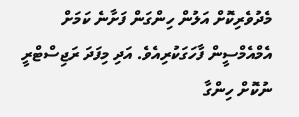މެދުވެރިކޮށް އަލުން ހިންގަން ފަށާނެ ކަމަށް އެމްއެމްސީން ފާހަގަކުރިއެވެ. އަދި މިފަދަ ރަޖިސްޓްރީ ނުކޮށް ހިންގާ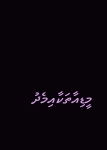މީޑިއާތަކާއިމެދު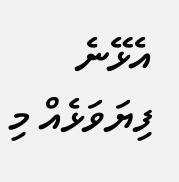އެޅޭނެ ފިޔަވަޅެއް މި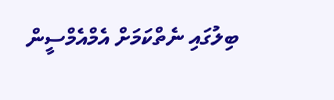ބިލުގައި ނެތްކަމަށް އެމްއެމްސީން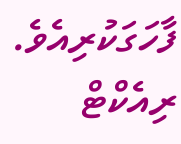ފާހަގަކުރިއެވެ.
ރިއެކްޓް